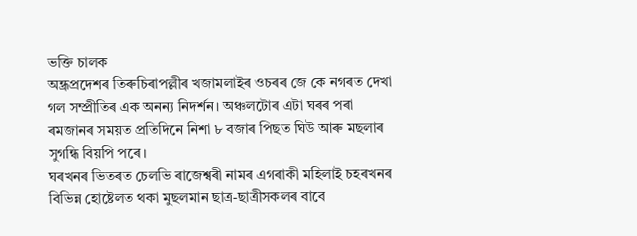ভক্তি চালক
অন্ধ্ৰপ্ৰদেশৰ তিৰুচিৰাপল্লীৰ খজামলাইৰ ওচৰৰ জে কে নগৰত দেখা গল সম্প্ৰীতিৰ এক অনন্য নিদৰ্শন। অঞ্চলটোৰ এটা ঘৰৰ পৰা ৰমজানৰ সময়ত প্ৰতিদিনে নিশা ৮ বজাৰ পিছত ঘিউ আৰু মছলাৰ সুগন্ধি বিয়পি পৰে।
ঘৰখনৰ ভিতৰত চেলভি ৰাজেশ্বৰী নামৰ এগৰাকী মহিলাই চহৰখনৰ বিভিন্ন হোষ্টেলত থকা মুছলমান ছাত্ৰ-ছাত্ৰীসকলৰ বাবে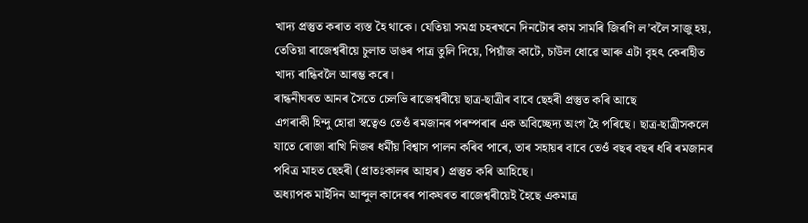খাদ্য প্ৰস্তুত কৰাত ব্যস্ত হৈ থাকে। যেতিয়া সমগ্ৰ চহৰখনে দিনটোৰ কাম সামৰি জিৰণি ল’বলৈ সাজু হয়, তেতিয়া ৰাজেশ্বৰীয়ে চুলাত ডাঙৰ পাত্ৰ তুলি দিয়ে, পিয়াঁজ কাটে, চাউল ধোৱে আৰু এটা বৃহৎ কেৰাহীত খাদ্য ৰান্ধিবলৈ আৰম্ভ কৰে।
ৰান্ধনীঘৰত আনৰ সৈতে চেলভি ৰাজেশ্বৰীয়ে ছাত্ৰ-ছাত্ৰীৰ বাবে ছেহৰী প্ৰস্তুত কৰি আছে
এগৰাকী হিন্দু হোৱা স্বত্বেও তেওঁ ৰমজানৰ পৰম্পৰাৰ এক অবিচ্ছেদ্য অংগ হৈ পৰিছে। ছাত্ৰ-ছাত্ৰীসকলে যাতে ৰোজা ৰাখি নিজৰ ধৰ্মীয় বিশ্বাস পালন কৰিব পাৰে, তাৰ সহায়ৰ বাবে তেওঁ বছৰ বছৰ ধৰি ৰমজানৰ পবিত্ৰ মাহত ছেহৰী (প্ৰাতঃকালৰ আহাৰ) প্ৰস্তুত কৰি আহিছে।
অধ্যাপক মাইদিন আব্দুল কাদেৰৰ পাকঘৰত ৰাজেশ্বৰীয়েই হৈছে একমাত্ৰ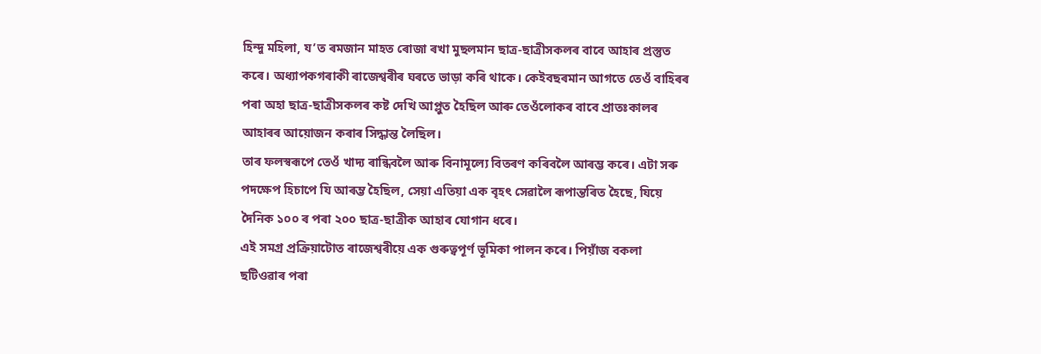হিন্দু মহিলা, য’ত ৰমজান মাহত ৰোজা ৰখা মুছলমান ছাত্ৰ-ছাত্ৰীসকলৰ বাবে আহাৰ প্ৰস্তুত কৰে। অধ্যাপকগৰাকী ৰাজেশ্বৰীৰ ঘৰতে ভাড়া কৰি থাকে। কেইবছৰমান আগতে তেওঁ বাহিৰৰ পৰা অহা ছাত্ৰ-ছাত্ৰীসকলৰ কষ্ট দেখি আপ্লুত হৈছিল আৰু তেওঁলোকৰ বাবে প্ৰাতঃকালৰ আহাৰৰ আয়োজন কৰাৰ সিদ্ধান্ত লৈছিল।
তাৰ ফলস্বৰূপে তেওঁ খাদ্য ৰান্ধিবলৈ আৰু বিনামূল্যে বিতৰণ কৰিবলৈ আৰম্ভ কৰে। এটা সৰু পদক্ষেপ হিচাপে যি আৰম্ভ হৈছিল, সেয়া এতিয়া এক বৃহৎ সেৱালৈ ৰূপান্তৰিত হৈছে, যিয়ে দৈনিক ১০০ ৰ পৰা ২০০ ছাত্ৰ-ছাত্ৰীক আহাৰ যোগান ধৰে।
এই সমগ্ৰ প্ৰক্ৰিয়াটোত ৰাজেশ্বৰীয়ে এক গুৰুত্বপূৰ্ণ ভূমিকা পালন কৰে। পিয়াঁজ বকলা ছটিওৱাৰ পৰা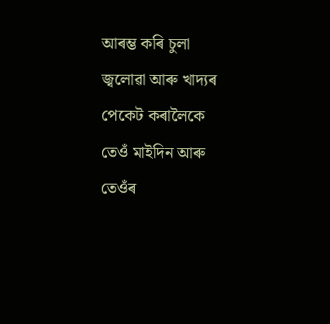আৰম্ভ কৰি চুলা জ্বলোৱা আৰু খাদ্যৰ পেকেট কৰালৈকে তেওঁ মাইদিন আৰু তেওঁৰ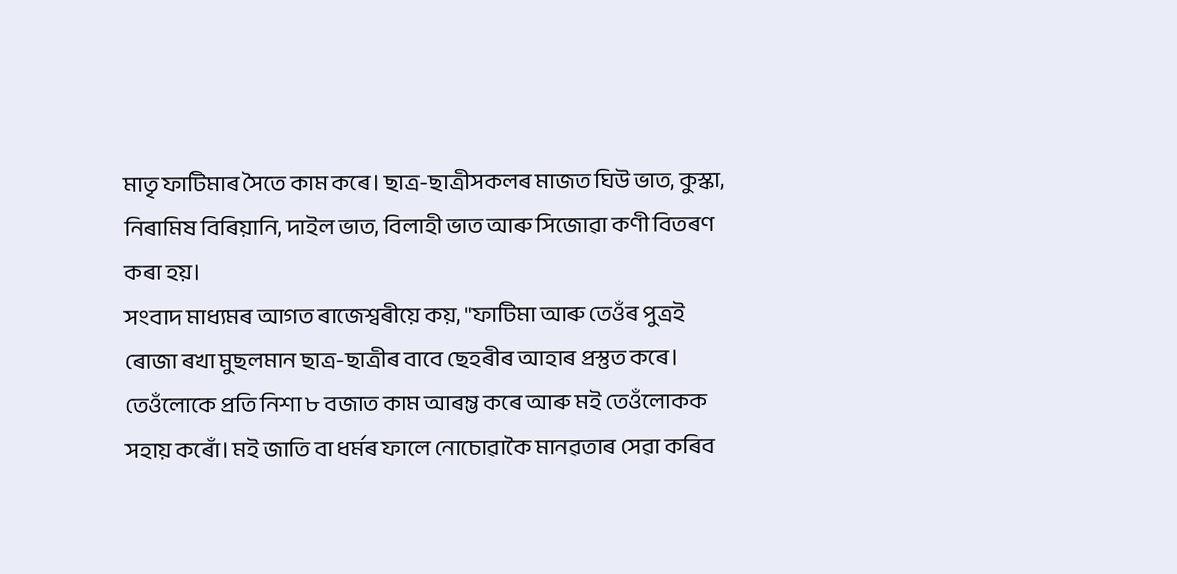মাতৃ ফাটিমাৰ সৈতে কাম কৰে। ছাত্ৰ-ছাত্ৰীসকলৰ মাজত ঘিউ ভাত, কুস্কা, নিৰামিষ বিৰিয়ানি, দাইল ভাত, বিলাহী ভাত আৰু সিজোৱা কণী বিতৰণ কৰা হয়।
সংবাদ মাধ্যমৰ আগত ৰাজেশ্বৰীয়ে কয়, "ফাটিমা আৰু তেওঁৰ পুত্ৰই ৰোজা ৰখা মুছলমান ছাত্ৰ-ছাত্ৰীৰ বাবে ছেহৰীৰ আহাৰ প্ৰস্তুত কৰে। তেওঁলোকে প্ৰতি নিশা ৮ বজাত কাম আৰম্ভ কৰে আৰু মই তেওঁলোকক সহায় কৰোঁ। মই জাতি বা ধৰ্মৰ ফালে নোচোৱাকৈ মানৱতাৰ সেৱা কৰিব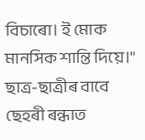বিচাৰো। ই মোক মানসিক শান্তি দিয়ে।"
ছাত্র-ছাত্রীৰ বাবে ছেহৰী ৰন্ধাত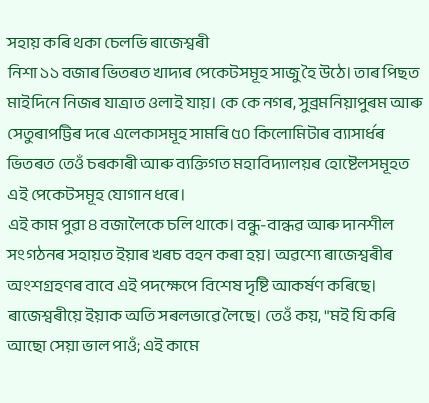সহায় কৰি থকা চেলভি ৰাজেশ্বৰী
নিশা ১১ বজাৰ ভিতৰত খাদ্যৰ পেকেটসমূহ সাজু হৈ উঠে। তাৰ পিছত মাইদিনে নিজৰ যাত্ৰাত ওলাই যায়। কে কে নগৰ, সুব্ৰমনিয়াপুৰম আৰু সেতুৰাপট্টিৰ দৰে এলেকাসমূহ সামৰি ৫০ কিলোমিটাৰ ব্যাসাৰ্ধৰ ভিতৰত তেওঁ চৰকাৰী আৰু ব্যক্তিগত মহাবিদ্যালয়ৰ হোষ্টেলসমূহত এই পেকেটসমূহ যোগান ধৰে।
এই কাম পুৱা ৪ বজালৈকে চলি থাকে। বন্ধু-বান্ধৱ আৰু দানশীল সংগঠনৰ সহায়ত ইয়াৰ খৰচ বহন কৰা হয়। অৱশ্যে ৰাজেশ্বৰীৰ অংশগ্ৰহণৰ বাবে এই পদক্ষেপে বিশেষ দৃষ্টি আকৰ্ষণ কৰিছে। ৰাজেশ্বৰীয়ে ইয়াক অতি সৰলভাৱে লৈছে। তেওঁ কয়, "মই যি কৰি আছো সেয়া ভাল পাওঁ; এই কামে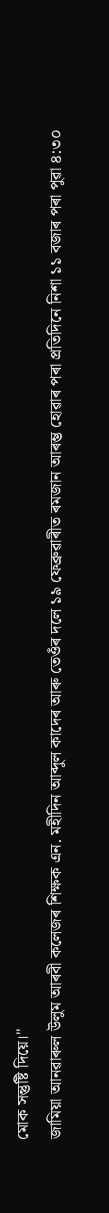মোক সন্তুষ্টি দিয়ে।"
জামিয়া আনৱাৰুল উলুম আৰবী কলেজৰ শিক্ষক এন. মহীদিন আব্দুল কাদেৰ আৰু তেওঁৰ দলে ১৯ ফেব্ৰুৱাৰীত ৰমজান আৰম্ভ হোৱাৰ পৰা প্ৰতিদিনে নিশা ১১ বজাৰ পৰা পুৱা ৪:৩০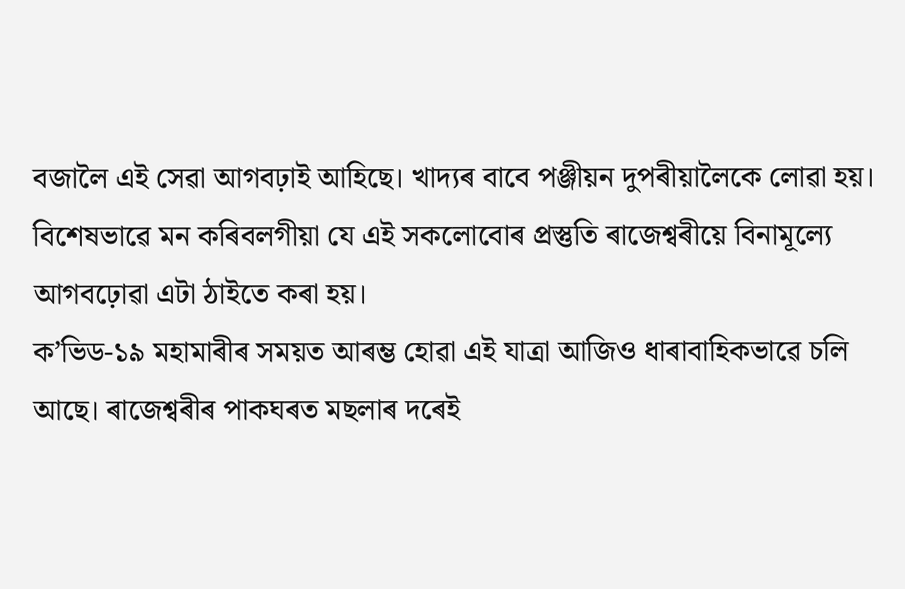বজালৈ এই সেৱা আগবঢ়াই আহিছে। খাদ্যৰ বাবে পঞ্জীয়ন দুপৰীয়ালৈকে লোৱা হয়। বিশেষভাৱে মন কৰিবলগীয়া যে এই সকলোবোৰ প্ৰস্তুতি ৰাজেশ্বৰীয়ে বিনামূল্যে আগবঢ়োৱা এটা ঠাইতে কৰা হয়।
ক’ভিড-১৯ মহামাৰীৰ সময়ত আৰম্ভ হোৱা এই যাত্ৰা আজিও ধাৰাবাহিকভাৱে চলি আছে। ৰাজেশ্বৰীৰ পাকঘৰত মছলাৰ দৰেই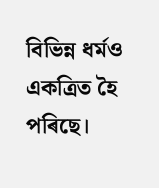বিভিন্ন ধৰ্মও একত্ৰিত হৈ পৰিছে।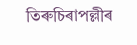তিৰুচিৰাপল্লীৰ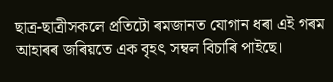ছাত্ৰ-ছাত্ৰীসকলে প্ৰতিটো ৰমজানত যোগান ধৰা এই গৰম আহাৰৰ জৰিয়তে এক বৃহৎ সম্বল বিচাৰি পাইছে।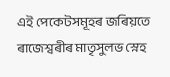এই পেকেটসমূহৰ জৰিয়তে ৰাজেশ্বৰীৰ মাতৃসুলভ স্নেহ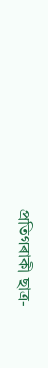প্ৰতিগৰাকী ছাত্ৰ-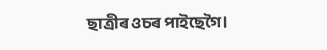ছাত্ৰীৰ ওচৰ পাইছেগৈ।